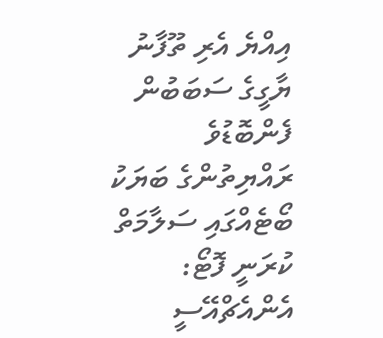އިއްޔެ އެރި ތޫފާނު ޔާގީގެ ސަބަބުން ފެންބޮޑުވެ ރައްޔިތުންގެ ބަޔަކު ބޯޓެއްގައި ސަލާމަތް ކުރަނީ ފޮޓޯ: އެންއެޗްއޭސީ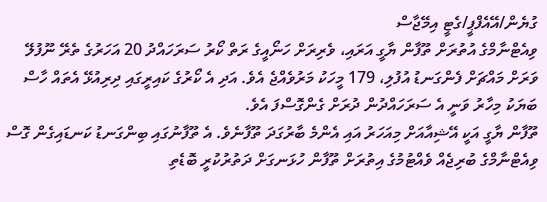ގުޔެން/އޭއެފްޕީ/ގެޓީ އިމޭޖާސް
ވިއެޓްނާމްގެ އުތުރަށް ތޫފާން ޔާގީ އަރައި، ވެރިރަށް ހަނޯއީގެ ރަތް ކޯރު ސަރަހައްދު 20 އަހަރުގެ ތެރޭ ނޫފުލޭ ވަރަށް މައްޗަށް ފެންގަނޑު އުފުލި، 179 މީހަކު މަރުވެއްޖެ އެވެ. އަދި އެ ކޯރުގެ ކައިރީގައި ދިރިއުޅޭ އެތައް ހާސް ބަޔަކު މިހާރު ވަނީ އެ ސަރަހައްދުން ދުރަށް ގެންގޮސްފަ އެވެ.
ތޫފާން ޔާގީ އަކީ އޭޝިއާއަށް މިއަހަރު އައި އެންމެ ބާރުގަދަ ތޫފާނެވެ. އެ ތޫފާނުގައި ބިންގަނޑު ކަނޑައިގެން ގޮސް ވިއެޓްނާމްގެ ބުރިޖެއް ވެއްޓުމުގެ އިތުރަށް ތޫފާން ހުޅަނގަށް ދަތުރުކުރީ ބޮޑެތި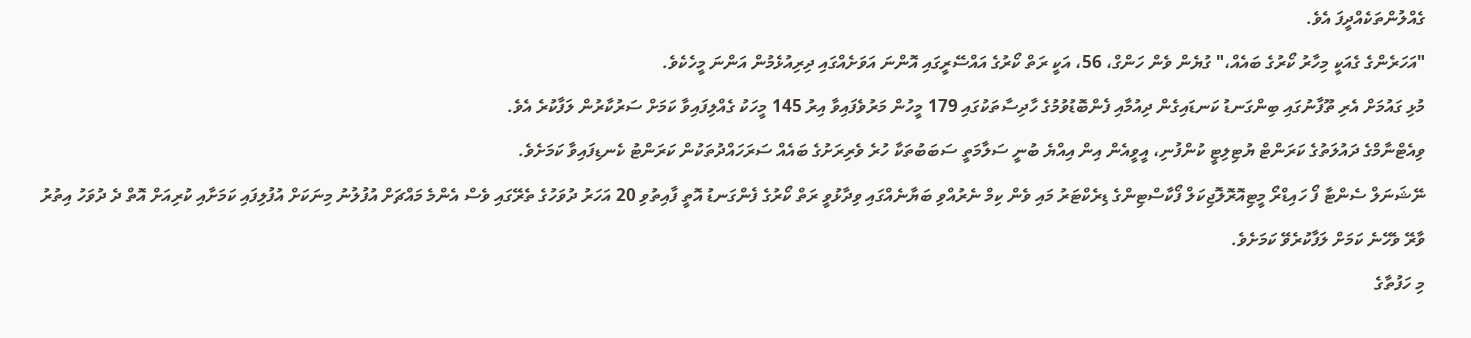ގެއްލުންތަކެއްދީފަ އެވެ.
"އަހަރެންގެ ގެއަކީ މިހާރު ކޯރުގެ ބައެއް،" ގުޔެން ވެން ހަންގް، 56، އަކީ ރަތް ކޯރުގެ އައްސޭރީގައި އޮންނަ އަވަށެއްގައި ދިރިއުޅެމުން އަންނަ މީހެކެވެ.
މުޅި ގައުމަށް އެރި ތޫފާނުގައި ބިންގަނޑު ކަނޑައިގެން ދިއުމާއި ފެންބޮޑުވުމުގެ ހާދިސާތަކުގައި 179 މީހުން މަރުވެފައިވާ އިރު 145 މީހަކު ގެއްލިފައިވާ ކަމަށް ސަރުކާރުން ލަފާކުރެ އެވެ.
ވިއެޓްނާމްގެ ދައުލަތުގެ ކަރަންޓް ޔުޓިލިޓީ ކުންފުނި، އީވީއެން އިން އިއްޔެ ބުނީ ސަލާމަތީ ސަބަބުތަކާ ހުރެ ވެރިރަށުގެ ބައެއް ސަރަހައްދުތަކުން ކަރަންޓު ކެނޑިފައިވާ ކަމަށެވެ.
ނޭޝަނަލް ސެންޓާ ފޯ ހައިޑްރޯ މީޓިއޮރޮލޮޖިކަލް ފޯކާސްޓިންގެ ޑިރެކްޓަރު މައި ވެން ކިމް ނެރުއްވި ބަޔާނެއްގައި ވިދާޅުވީ ރަތް ކޯރުގެ ފެންގަނޑު އޮތީ ފާއިތުވި 20 އަހަރު ދުވަހުގެ ތެރޭގައި ވެސް އެންމެ މައްޗަށް އުފުލުނު މިނަކަށް އުފުލިފައި ކަމަށާއި ކުރިއަށް އޮތް ދެ ދުވަހު އިތުރު ވާރޭ ވެހޭނެ ކަމަށް ލަފާކުރެވޭ ކަމަށެވެ.
މި ހަފުތާގެ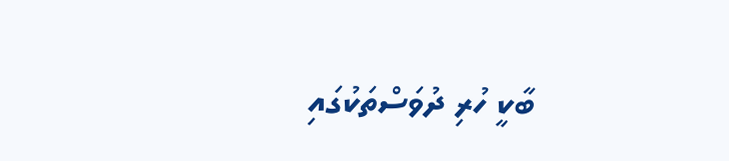ބާކީ ހުރި ދުވަސްތަކުގައި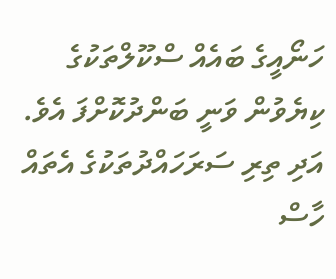ހަނޯއީގެ ބައެއް ސްކޫލްތަކުގެ ކިޔެވުން ވަނީ ބަންދުކޮށްފަ އެވެ. އަދި ތިރި ސަރަހައްދުތަކުގެ އެތައް ހާސް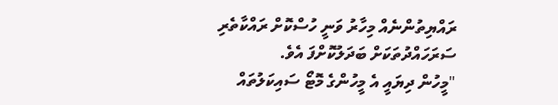ރައްޔިތުންނެއް މިހާރު ވަނީ ހުސްކޮށް ރައްކާތެރި ސަރަހައްދުތަކަށް ބަދަލުކޮށްފަ އެވެ.
"މީހުން ދިޔައީ އެ މީހުންގެ މޮޓޯ ސައިކަލުތައް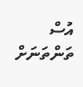އުސް ތަންތަނަށް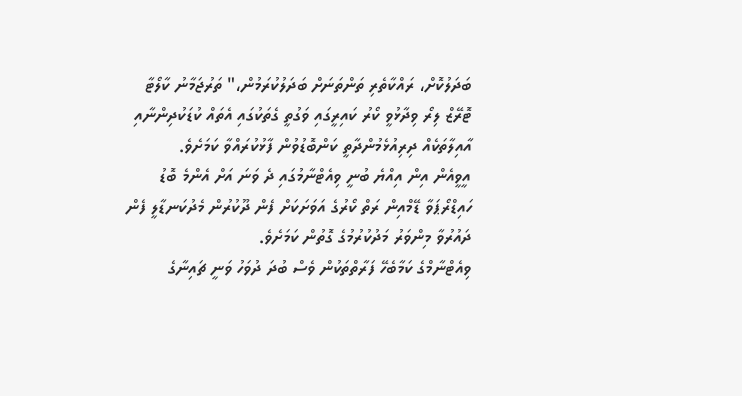ބަދަލުކޮށް، ރައްކާތެރި ތަންތަނަށް ބަދަލުކުރަމުން،" ތަރުޖަމާނު ކާލޯޓާ ޓޮރޭޒް ލިރޯ ވިދާޅުވީ ކޯރު ކައިރީގައި ވަގުތީ ގެތަކުގައި އެތައް ކުޑަކުދިންނާއި އާއިލާތަކެއް ދިރިއުޅެމުންދާތީ ކަންބޮޑުވުން ފާޅުކުރައްވާ ކަމަށެވެ.
އީވީއެން އިން އިއްޔެ ބުނީ ވިއެޓްނާމުގައި ދެ ވަނަ އަށް އެންމެ ބޮޑު ހައިޑްރޯޕަވާ ޑޭމްއިން ރަތް ކޯރުގެ އަވަށަކަށް ފެން ދޫކުރުން މެދުކަނޑާލީ ފެން ދައުރުވާ މިންވަރު މަދުކުރުމުގެ ގޮތުން ކަމަށެވެ.
ވިއެޓްނާމްގެ ކަމާބެހޭ ފަރާތްތަކުން ވެސް ބުދަ ދުވަހު ވަނީ ޗައިނާގެ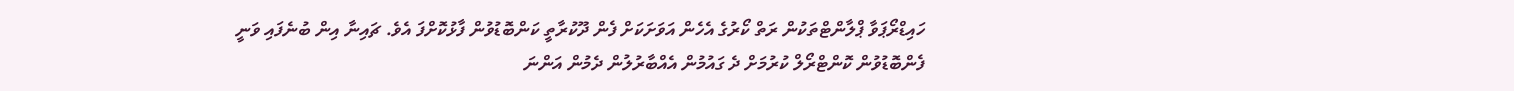ހައިޑްރޯޕަވާ ޕްލާންޓްތަކުން ރަތް ކޯރުގެ އެހެން އަވަށަކަށް ފެން ދޫކުރާތީ ކަންބޮޑުވުން ފާޅުކޮށްފަ އެވެ. ޗައިނާ އިން ބުނެފައި ވަނީ ފެންބޮޑުވުން ކޮންޓްރޯލް ކުރުމަށް ދެ ގައުމުން އެއްބާރުލުން ދެމުން އަންނަ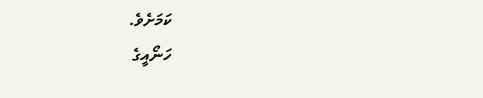ކަމަށެވެ.
ހަނޯއީގެ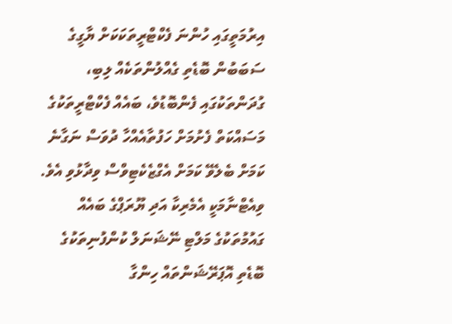އިރުމަތީގައި ހުންނަ ފެކްޓްރީތަކަކަށް ޔާގީގެ ސަބަބުން ބޮޑެތި ގެއްލުންތަކެއް ލިބި، ގުދަންތަކުގައި ފެންބޮޑުވެ، ބައެއް ފެކްޓްރީތަކުގެ މަސައްކަތް ފެށުމަށް ހަފުތާއެއްހާ ދުވަސް ނަގާނެ ކަމަށް ބެލެވޭ ކަމަށް އެގްޒެކެޓިވްސް ވިދާޅުވި އެވެ.
ވިއެޓްނާމަކީ އެމެރިކާ އަދި ޔޫރަޕްގެ ބައެއް ގައުމުތަކުގެ މަލްޓި ނޭޝަނަލް ކުންފުނިތަކުގެ ބޮޑެތި އޮޕަރޭޝަންތައް ހިންގާ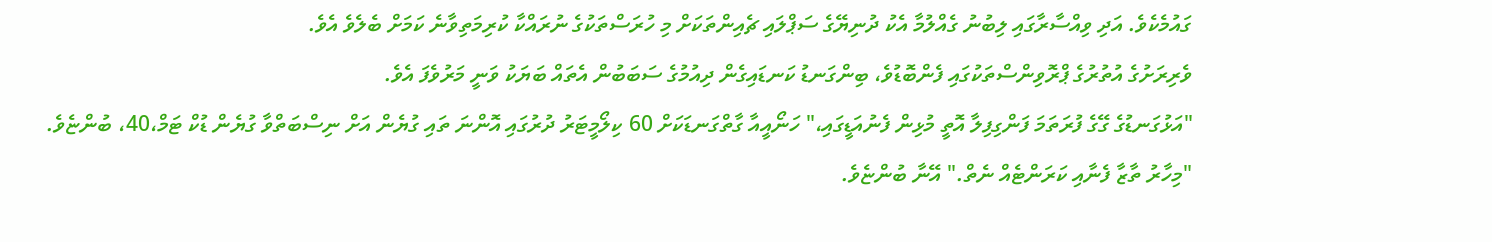ގައުމެކެވެ. އަދި ވިއްސާރާގައި ލިބުނު ގެއްލުމާ އެކު ދުނިޔޭގެ ސަޕްލައި ޗެއިންތަކަށް މި ހުރަސްތަކުގެ ނުރައްކާ ކުރިމަތިވާނެ ކަމަށް ބެލެވެ އެވެ.
ވެރިރަށުގެ އުތުރުގެ ޕްރޮވިންސްތަކުގައި ފެންބޮޑުވެ، ބިންގަނޑު ކަނޑައިގެން ދިއުމުގެ ސަބަބުން އެތައް ބަޔަކު ވަނީ މަރުވެފަ އެވެ.
"އަޅުގަނޑުގެ ގޭގެ ފުރަތަމަ ފަންގިފިލާ އޮތީ މުޅިން ފެނުއަޑީގައި،" ހަނޯއީއާ ގާތްގަނޑަކަށް 60 ކިލޯމީޓަރު ދުރުގައި އޮންނަ ތައި ގުޔެން އަށް ނިސްބަތްވާ ގުޔެން ޑުކް ޓަމް،40، ބުންޏެވެ.
"މިހާރު ތާޒާ ފެނާއި ކަރަންޓެއް ނެތް." އޭނާ ބުންޏެވެ.